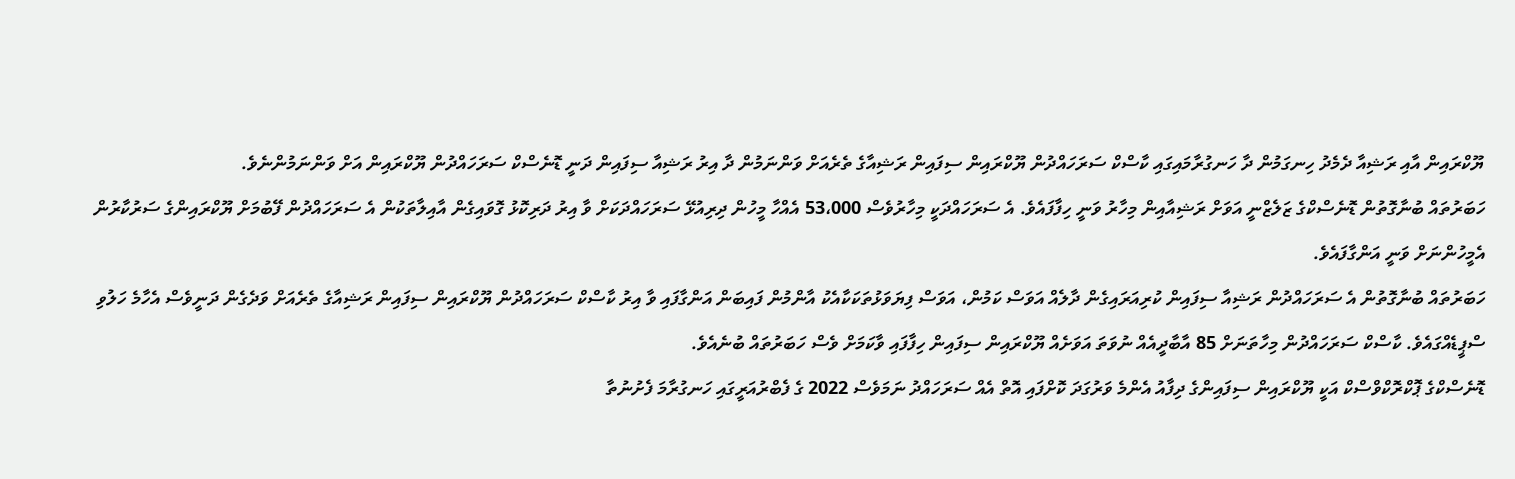ޔޫކްރައިން އާއި ރަޝިއާ ދެމެދު ހިނގަމުން ދާ ހަނގުރާމައިގައި ކާސްކް ސަރަހައްދުން ޔޫކްރައިން ސިފައިން ރަޝިއާގެ ތެރެއަށް ވަންނަމުން ދާ އިރު ރަޝިއާ ސިފައިން ދަނީ ޑޮނެސްކް ސަރަހައްދުން ޔޫކްރައިން އަށް ވަންނަމުންނެވެ.
ހަބަރުތައް ބުނާގޮތުން ޑޮނެސްކްގެ ޒަލެޒްނީ އަވަށް ރަޝިއާއިން މިހާރު ވަނީ ހިފާފައެވެ. އެ ސަރަހައްދަކީ މިހާރުވެސް 53،000 އެއްހާ މީހުން ދިރިއުޅޭ ސަރަހައްދަކަށް ވާ އިރު ދަރިކޮޅު ގޮވައިގެން އާއިލާތަކުން އެ ސަރަހައްދުން ފޭބުމަށް ޔޫކްރައިންގެ ސަރުކާރުން އެމީހުންނަށް ވަނީ އަންގާފައެވެ.
ހަބަރުތައް ބުނާގޮތުން އެ ސަރަހައްދުން ރަޝިއާ ސިފައިން ކުރިއަރައިގެން ދާލެއް އަވަސް ކަމުން، އަވަސް ފިޔަވަޅުތަކަކާއެކު އާންމުން ފައިބަން އަންގާފައި ވާ އިރު ކާސްކް ސަރަހައްދުން ޔޫކްރައިން ސިފައިން ރަޝިއާގެ ތެރެއަށް ވަދެގެން ދަނީވެސް އެހާމެ ހަލުވި ސްޕީޑެއްގައެވެ. ކާސްކް ސަރަހައްދުން މިހާތަނަށް 85 އާބާދީއެއް ނުވަތަ އަވަށެއް ޔޫކްރައިން ސިފައިން ހިފާފައި ވާކަމަށް ވެސް ހަބަރުތައް ބުނެއެވެ.
ޑޮނެސްކްގެ ޕޮކްރޮކްވްސްކް އަކީ ޔޫކްރައިން ސިފައިންގެ ދިފާއު އެންމެ ވަރުގަދަ ކޮށްފައި އޮތް އެއް ސަރަހައްދު ނަމަވެސް 2022 ގެ ފެބްރުއަރީގައި ހަނގުރާމަ ފެށުނުތާ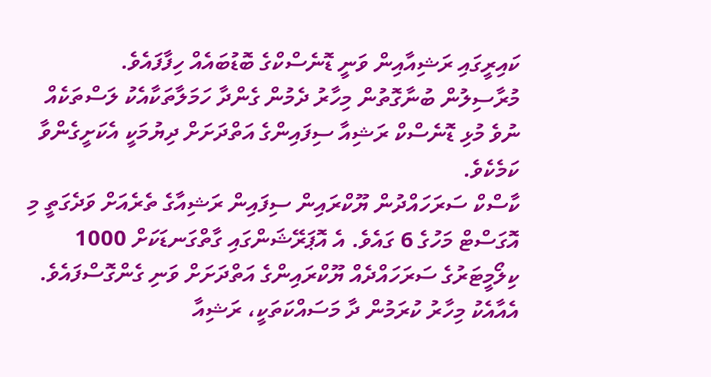ކައިރީގައި ރަޝިއާއިން ވަނީ ޑޮނެސްކްގެ ބޮޑުބައެއް ހިފާފައެވެ.
މުރާސިލުން ބުނާގޮތުން މިހާރު ދެމުން ގެންދާ ހަމަލާތަކާއެކު ލަސްތަކެއް ނުވެ މުޅި ޑޮނެސްކް ރަޝިއާ ސިފައިންގެ އަތްދަށަށް ދިޔުމަކީ އެކަށީގެންވާ ކަމެކެވެ.
ކާސްކް ސަރަހައްދުން ޔޫކްރައިން ސިފައިން ރަޝިއާގެ ތެރެއަށް ވަދެގަތީ މި އޮގަސްޓް މަހުގެ 6 ގައެވެ. އެ އޮޕަރޭޝަންގައި ގާތްގަނޑަކަށް 1000 ކިލޯމީޓަރުގެ ސަރަހައްދެއް ޔޫކްރައިންގެ އަތްދަށަށް ވަނި ގެންގޮސްފައެވެ. އެއާއެކު މިހާރު ކުރަމުން ދާ މަސައްކަތަކީ، ރަޝިއާ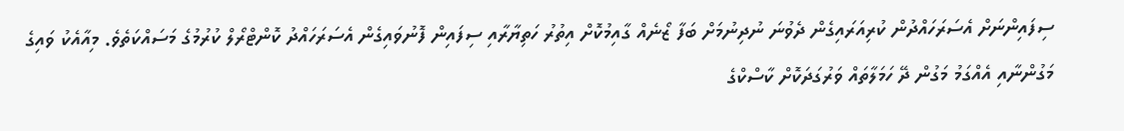ސިފައިންނަށް އެސަރަހައްދުން ކުރިއަރައިގެން ދެވުނަ ނުދިނުމަށް ބަފާ ޒޯނެއް ގާއިމުކޮށް އިތުރު ހަތިޔާރާއި ސިފައިން ފޮނުވައިގެން އެސަރަހައްދު ކޮންޓްރޯލް ކުރުމުގެ މަސައްކަތެވެ. މިއާއެކު ވައިގެ މަގުންނާއި އެއްގަމު މަގުން ދޭ ހަމަލާތައް ވަރުގަދަކޮށް ކާސްކްގެ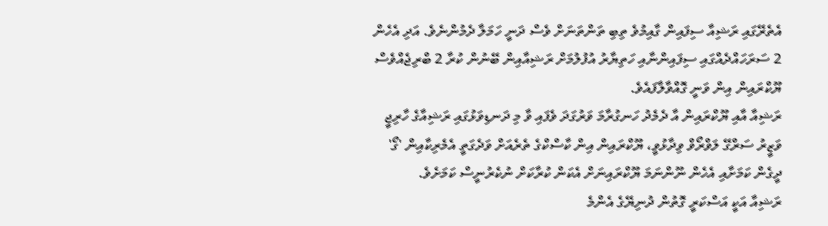އެތެރޭގައި ރަޝިއާ ސިފައިން ގާއިމުވެ ތިބި ތަންތަނަށް ވެސް ދަނީ ހަމަލާ ދެމުންނެވެ. އަދި އެހެން 2 ސަރަހައްދެއްގައި ސިފައިންނާއި ހަތިޔާރު އުފުލުމަށް ރަޝިއާއިން ބޭނުން ކުރާ 2 ބްރިޖެއްވެސް ޔޫކްރައިން އިން ވަނީ ގޮއްވާލާފައެވެ.
ރަޝިއާ އާއި ޔޫކްރައިން އާ ދެމެދު ހަނގުރާމަ ވަރުގަދަ ވެފައި ވާ މި ދަނޑިވަޅުގައި ރަޝިއާގެ ހާރިޖީ ވަޒީރު ސަރްގޭ ލަވްރޯވް ވިދާޅުވީ، ޔޫކްރައިން އިން ކާސްކްގެ ތެރެއަށް ވަދެގަތީ އެމެރިކާއިން 'ގޯ' ދީގެން ކަމަށާއި އެހެން ނޫންނަމަ ޔޫކްރައިނަށް އެކަން ކުރާކަށް ނުކެރުނީސް ކަމަށެވެ.
ރަޝިއާ އަކީ އަސްކަރީ ގޮތުން ދުނިޔޭގެ އެންމެ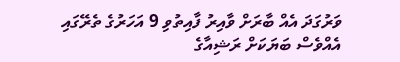ވަރުގަދަ އެއް ބާރަށް ވާއިރު ފާއިތުވި 9 އަހަރުގެ ތެރޭގައި އެއްވެސް ބަޔަކަށް ރަޝިއާގެ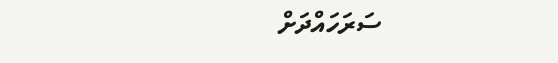ސަރަހައްދަށް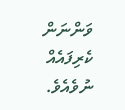ވަންނަން ކެރިފައެއް ނުވެއެވެ.